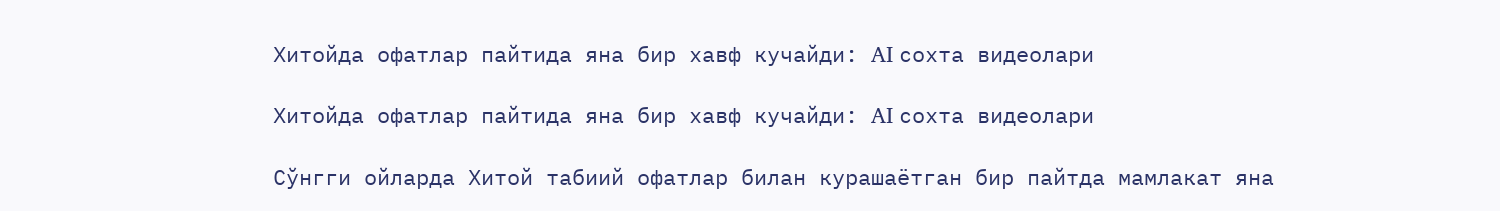Хитойда офатлар пайтида яна бир хавф кучайди: AI сохта видеолари

Хитойда офатлар пайтида яна бир хавф кучайди: AI сохта видеолари

Сўнгги ойларда Хитой табиий офатлар билан курашаётган бир пайтда мамлакат яна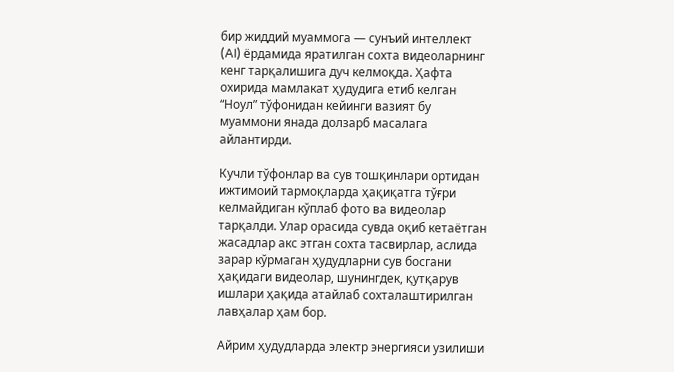бир жиддий муаммога — сунъий интеллект (AI) ёрдамида яратилган сохта видеоларнинг кенг тарқалишига дуч келмоқда. Ҳафта охирида мамлакат ҳудудига етиб келган “Ноул” тўфонидан кейинги вазият бу муаммони янада долзарб масалага айлантирди.

Кучли тўфонлар ва сув тошқинлари ортидан ижтимоий тармоқларда ҳақиқатга тўғри келмайдиган кўплаб фото ва видеолар тарқалди. Улар орасида сувда оқиб кетаётган жасадлар акс этган сохта тасвирлар, аслида зарар кўрмаган ҳудудларни сув босгани ҳақидаги видеолар, шунингдек, қутқарув ишлари ҳақида атайлаб сохталаштирилган лавҳалар ҳам бор.

Айрим ҳудудларда электр энергияси узилиши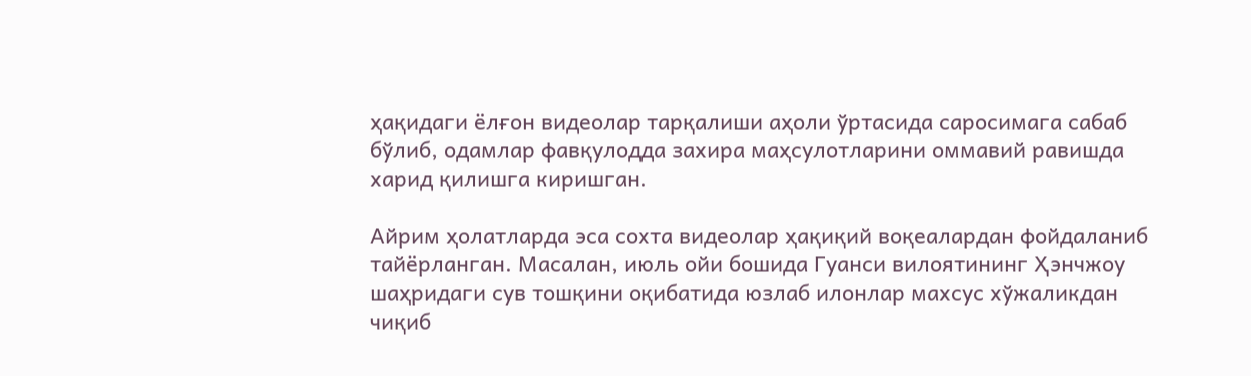ҳақидаги ёлғон видеолар тарқалиши аҳоли ўртасида саросимага сабаб бўлиб, одамлар фавқулодда захира маҳсулотларини оммавий равишда харид қилишга киришган.

Айрим ҳолатларда эса сохта видеолар ҳақиқий воқеалардан фойдаланиб тайёрланган. Масалан, июль ойи бошида Гуанси вилоятининг Ҳэнчжоу шаҳридаги сув тошқини оқибатида юзлаб илонлар махсус хўжаликдан чиқиб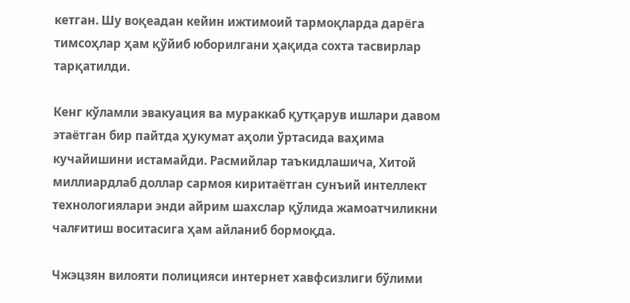кетган. Шу воқеадан кейин ижтимоий тармоқларда дарёга тимсоҳлар ҳам қўйиб юборилгани ҳақида сохта тасвирлар тарқатилди.

Кенг кўламли эвакуация ва мураккаб қутқарув ишлари давом этаётган бир пайтда ҳукумат аҳоли ўртасида ваҳима кучайишини истамайди. Расмийлар таъкидлашича, Хитой миллиардлаб доллар сармоя киритаётган сунъий интеллект технологиялари энди айрим шахслар қўлида жамоатчиликни чалғитиш воситасига ҳам айланиб бормоқда.

Чжэцзян вилояти полицияси интернет хавфсизлиги бўлими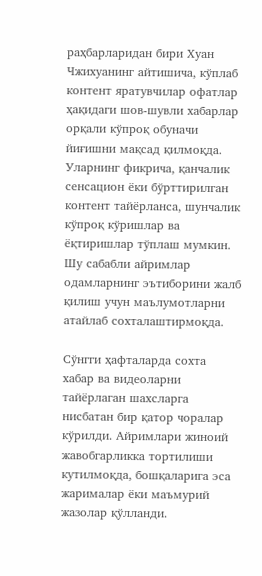раҳбарларидан бири Хуан Чжихуанинг айтишича, кўплаб контент яратувчилар офатлар ҳақидаги шов-шувли хабарлар орқали кўпроқ обуначи йиғишни мақсад қилмоқда. Уларнинг фикрича, қанчалик сенсацион ёки бўрттирилган контент тайёрланса, шунчалик кўпроқ кўришлар ва ёқтиришлар тўплаш мумкин. Шу сабабли айримлар одамларнинг эътиборини жалб қилиш учун маълумотларни атайлаб сохталаштирмоқда.

Сўнгги ҳафталарда сохта хабар ва видеоларни тайёрлаган шахсларга нисбатан бир қатор чоралар кўрилди. Айримлари жиноий жавобгарликка тортилиши кутилмоқда, бошқаларига эса жарималар ёки маъмурий жазолар қўлланди.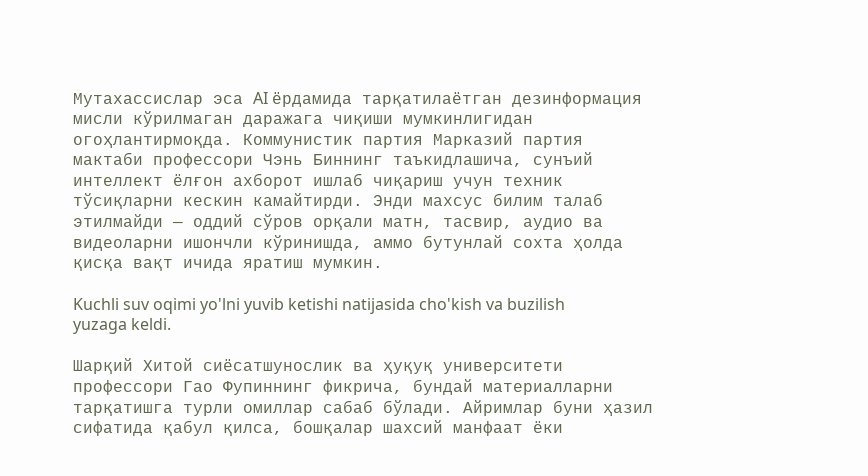Мутахассислар эса AI ёрдамида тарқатилаётган дезинформация мисли кўрилмаган даражага чиқиши мумкинлигидан огоҳлантирмоқда. Коммунистик партия Марказий партия мактаби профессори Чэнь Биннинг таъкидлашича, сунъий интеллект ёлғон ахборот ишлаб чиқариш учун техник тўсиқларни кескин камайтирди. Энди махсус билим талаб этилмайди — оддий сўров орқали матн, тасвир, аудио ва видеоларни ишончли кўринишда, аммо бутунлай сохта ҳолда қисқа вақт ичида яратиш мумкин.

Kuchli suv oqimi yo'lni yuvib ketishi natijasida cho'kish va buzilish yuzaga keldi.

Шарқий Хитой сиёсатшунослик ва ҳуқуқ университети профессори Гао Фупиннинг фикрича, бундай материалларни тарқатишга турли омиллар сабаб бўлади. Айримлар буни ҳазил сифатида қабул қилса, бошқалар шахсий манфаат ёки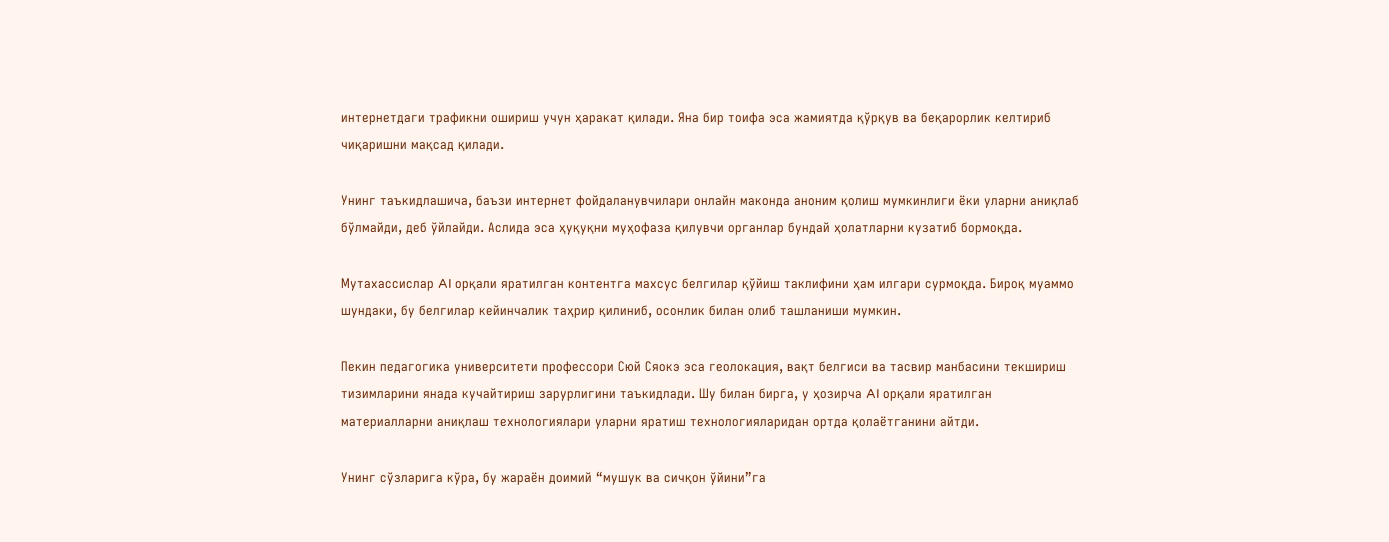интернетдаги трафикни ошириш учун ҳаракат қилади. Яна бир тоифа эса жамиятда қўрқув ва беқарорлик келтириб чиқаришни мақсад қилади.

Унинг таъкидлашича, баъзи интернет фойдаланувчилари онлайн маконда аноним қолиш мумкинлиги ёки уларни аниқлаб бўлмайди, деб ўйлайди. Аслида эса ҳуқуқни муҳофаза қилувчи органлар бундай ҳолатларни кузатиб бормоқда.

Мутахассислар AI орқали яратилган контентга махсус белгилар қўйиш таклифини ҳам илгари сурмоқда. Бироқ муаммо шундаки, бу белгилар кейинчалик таҳрир қилиниб, осонлик билан олиб ташланиши мумкин.

Пекин педагогика университети профессори Сюй Сяокэ эса геолокация, вақт белгиси ва тасвир манбасини текшириш тизимларини янада кучайтириш зарурлигини таъкидлади. Шу билан бирга, у ҳозирча AI орқали яратилган материалларни аниқлаш технологиялари уларни яратиш технологияларидан ортда қолаётганини айтди.

Унинг сўзларига кўра, бу жараён доимий “мушук ва сичқон ўйини”га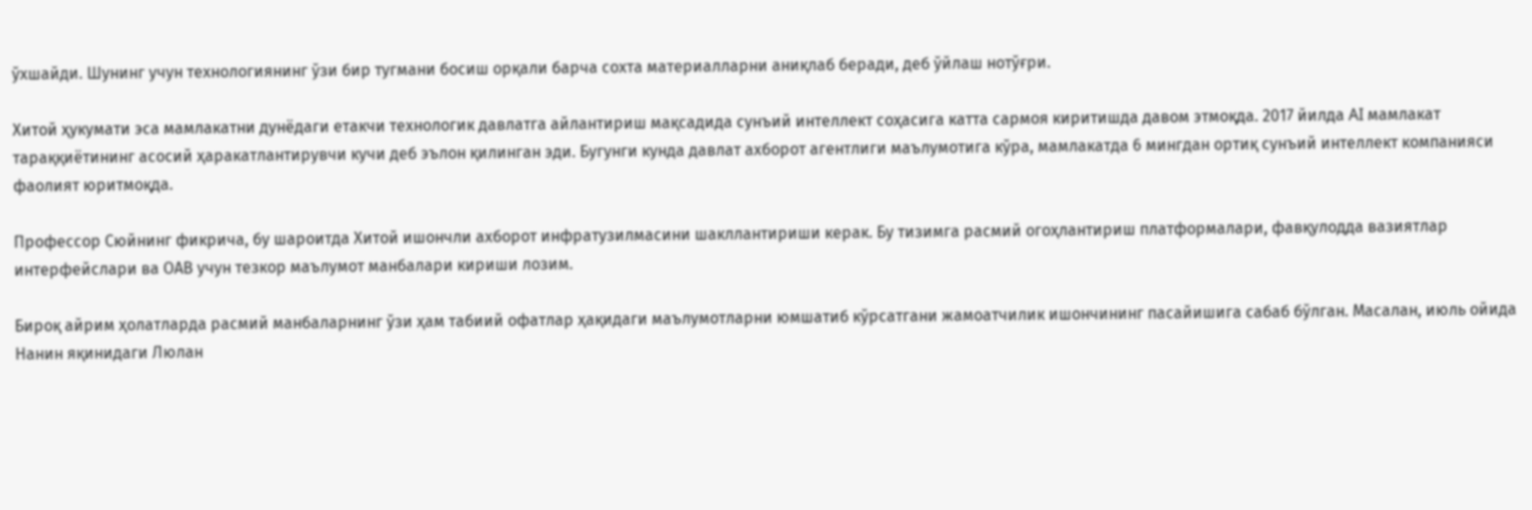ўхшайди. Шунинг учун технологиянинг ўзи бир тугмани босиш орқали барча сохта материалларни аниқлаб беради, деб ўйлаш нотўғри.

Хитой ҳукумати эса мамлакатни дунёдаги етакчи технологик давлатга айлантириш мақсадида сунъий интеллект соҳасига катта сармоя киритишда давом этмоқда. 2017 йилда AI мамлакат тараққиётининг асосий ҳаракатлантирувчи кучи деб эълон қилинган эди. Бугунги кунда давлат ахборот агентлиги маълумотига кўра, мамлакатда 6 мингдан ортиқ сунъий интеллект компанияси фаолият юритмоқда.

Профессор Сюйнинг фикрича, бу шароитда Хитой ишончли ахборот инфратузилмасини шакллантириши керак. Бу тизимга расмий огоҳлантириш платформалари, фавқулодда вазиятлар интерфейслари ва ОАВ учун тезкор маълумот манбалари кириши лозим.

Бироқ айрим ҳолатларда расмий манбаларнинг ўзи ҳам табиий офатлар ҳақидаги маълумотларни юмшатиб кўрсатгани жамоатчилик ишончининг пасайишига сабаб бўлган. Масалан, июль ойида Нанин яқинидаги Люлан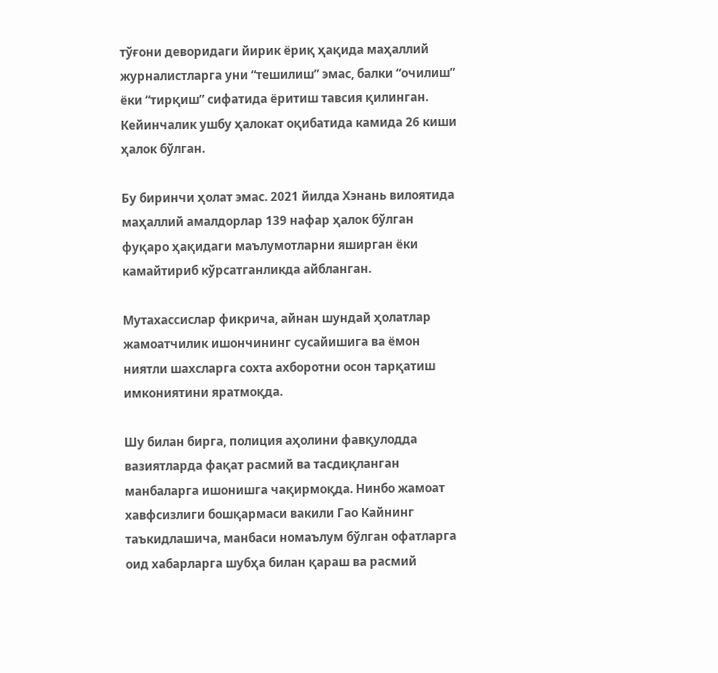тўғони деворидаги йирик ёриқ ҳақида маҳаллий журналистларга уни “тешилиш” эмас, балки “очилиш” ёки “тирқиш” сифатида ёритиш тавсия қилинган. Кейинчалик ушбу ҳалокат оқибатида камида 26 киши ҳалок бўлган.

Бу биринчи ҳолат эмас. 2021 йилда Хэнань вилоятида маҳаллий амалдорлар 139 нафар ҳалок бўлган фуқаро ҳақидаги маълумотларни яширган ёки камайтириб кўрсатганликда айбланган.

Мутахассислар фикрича, айнан шундай ҳолатлар жамоатчилик ишончининг сусайишига ва ёмон ниятли шахсларга сохта ахборотни осон тарқатиш имкониятини яратмоқда.

Шу билан бирга, полиция аҳолини фавқулодда вазиятларда фақат расмий ва тасдиқланган манбаларга ишонишга чақирмоқда. Нинбо жамоат хавфсизлиги бошқармаси вакили Гао Кайнинг таъкидлашича, манбаси номаълум бўлган офатларга оид хабарларга шубҳа билан қараш ва расмий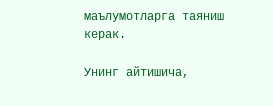маълумотларга таяниш керак.

Унинг айтишича,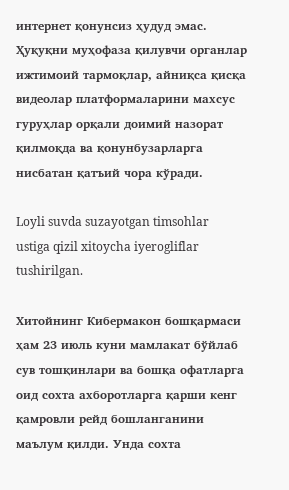интернет қонунсиз ҳудуд эмас. Ҳуқуқни муҳофаза қилувчи органлар ижтимоий тармоқлар, айниқса қисқа видеолар платформаларини махсус гуруҳлар орқали доимий назорат қилмоқда ва қонунбузарларга нисбатан қатъий чора кўради.

Loyli suvda suzayotgan timsohlar ustiga qizil xitoycha iyerogliflar tushirilgan.

Хитойнинг Кибермакон бошқармаси ҳам 23 июль куни мамлакат бўйлаб сув тошқинлари ва бошқа офатларга оид сохта ахборотларга қарши кенг қамровли рейд бошланганини маълум қилди. Унда сохта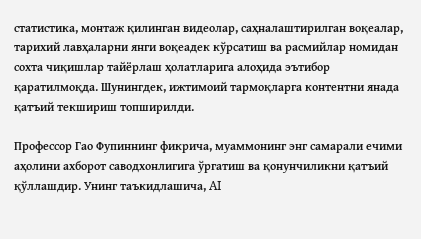статистика, монтаж қилинган видеолар, саҳналаштирилган воқеалар, тарихий лавҳаларни янги воқеадек кўрсатиш ва расмийлар номидан сохта чиқишлар тайёрлаш ҳолатларига алоҳида эътибор қаратилмоқда. Шунингдек, ижтимоий тармоқларга контентни янада қатъий текшириш топширилди.

Профессор Гао Фупиннинг фикрича, муаммонинг энг самарали ечими аҳолини ахборот саводхонлигига ўргатиш ва қонунчиликни қатъий қўллашдир. Унинг таъкидлашича, AI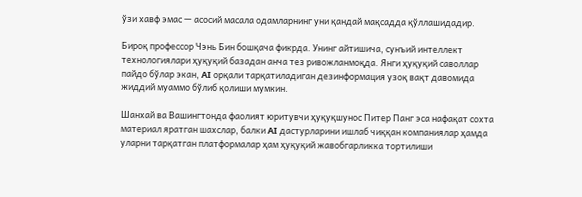ўзи хавф эмас — асосий масала одамларнинг уни қандай мақсадда қўллашидадир.

Бироқ профессор Чэнь Бин бошқача фикрда. Унинг айтишича, сунъий интеллект технологиялари ҳуқуқий базадан анча тез ривожланмоқда. Янги ҳуқуқий саволлар пайдо бўлар экан, AI орқали тарқатиладиган дезинформация узоқ вақт давомида жиддий муаммо бўлиб қолиши мумкин.

Шанхай ва Вашингтонда фаолият юритувчи ҳуқуқшунос Питер Панг эса нафақат сохта материал яратган шахслар, балки AI дастурларини ишлаб чиққан компаниялар ҳамда уларни тарқатган платформалар ҳам ҳуқуқий жавобгарликка тортилиши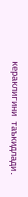кераклигини таъкидлади.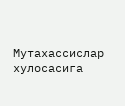Мутахассислар хулосасига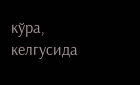кўра, келгусида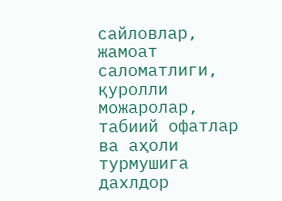сайловлар, жамоат саломатлиги, қуролли можаролар, табиий офатлар ва аҳоли турмушига дахлдор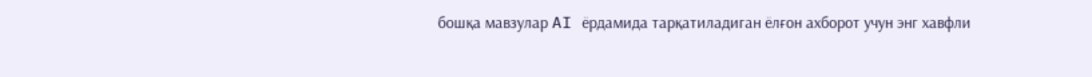бошқа мавзулар AI ёрдамида тарқатиладиган ёлғон ахборот учун энг хавфли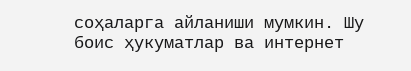соҳаларга айланиши мумкин. Шу боис ҳукуматлар ва интернет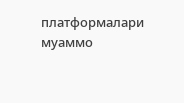платформалари муаммо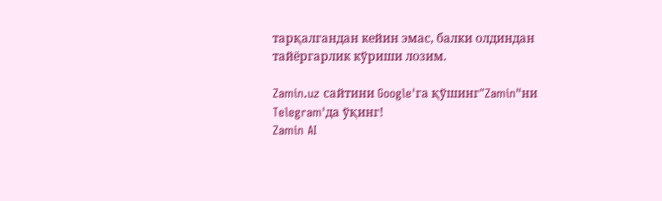тарқалгандан кейин эмас, балки олдиндан тайёргарлик кўриши лозим.

Zamin.uz сайтини Google'га қўшинг"Zamin"ни Telegram'да ўқинг!
Zamin AI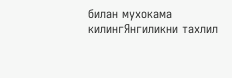билан мухокама килингЯнгиликни тахлил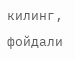килинг, фойдали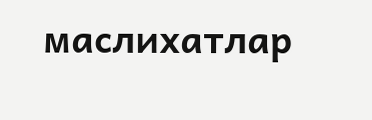маслихатлар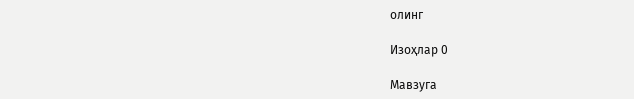олинг

Изоҳлар 0

Мавзуга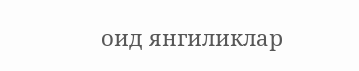оид янгиликлар